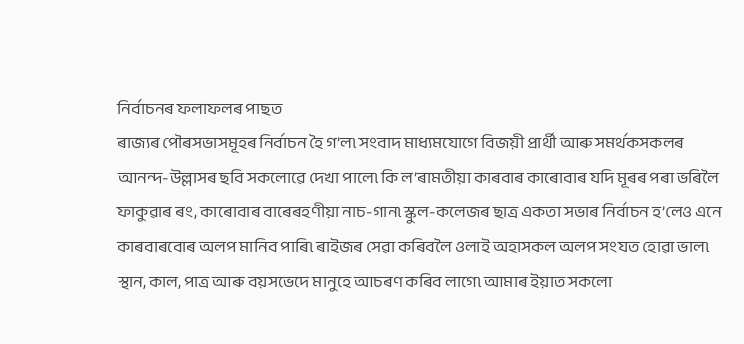নিৰ্বাচনৰ ফলাফলৰ পাছত
ৰাজ্যৰ পৌৰসভাসমূহৰ নিৰ্বাচন হৈ গ’ল৷ সংবাদ মাধ্যমযোগে বিজয়ী প্ৰাৰ্থী আৰু সমৰ্থকসকলৰ আনন্দ-উল্লাসৰ ছবি সকলোৱে দেখা পালে৷ কি ল’ৰামতীয়া কাৰবাৰ কাৰোবাৰ যদি মূৰৰ পৰা ভৰিলৈ ফাকুৱাৰ ৰং, কাৰোবাৰ বাৰেৰহণীয়া নাচ-গান৷ স্কুল-কলেজৰ ছাত্ৰ একতা সভাৰ নিৰ্বাচন হ’লেও এনে কাৰবাৰবোৰ অলপ মানিব পাৰি৷ ৰাইজৰ সেৱা কৰিবলৈ ওলাই অহাসকল অলপ সংযত হোৱা ভাল৷ স্থান, কাল, পাত্ৰ আৰু বয়সভেদে মানুহে আচৰণ কৰিব লাগে৷ আমাৰ ইয়াত সকলো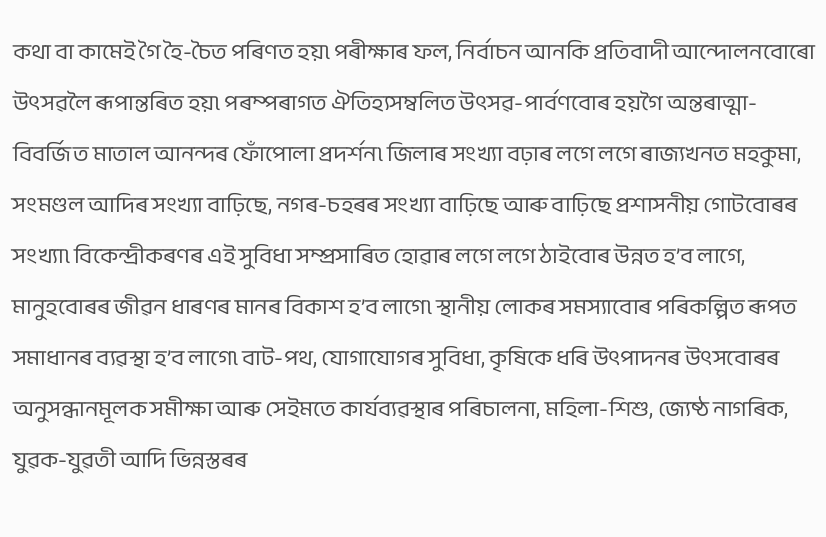কথা বা কামেই গৈ হৈ-চৈত পৰিণত হয়৷ পৰীক্ষাৰ ফল, নিৰ্বাচন আনকি প্ৰতিবাদী আন্দোলনবোৰো উৎসৱলৈ ৰূপান্তৰিত হয়৷ পৰম্পৰাগত ঐতিহ্যসম্বলিত উৎসৱ-পাৰ্বণবোৰ হয়গৈ অন্তৰাত্মা-বিবৰ্জিত মাতাল আনন্দৰ ফোঁপোলা প্ৰদৰ্শন৷ জিলাৰ সংখ্যা বঢ়াৰ লগে লগে ৰাজ্যখনত মহকুমা, সংমণ্ডল আদিৰ সংখ্যা বাঢ়িছে, নগৰ-চহৰৰ সংখ্যা বাঢ়িছে আৰু বাঢ়িছে প্ৰশাসনীয় গোটবোৰৰ সংখ্যা৷ বিকেন্দ্ৰীকৰণৰ এই সুবিধা সম্প্ৰসাৰিত হোৱাৰ লগে লগে ঠাইবোৰ উন্নত হ’ব লাগে, মানুহবোৰৰ জীৱন ধাৰণৰ মানৰ বিকাশ হ’ব লাগে৷ স্থানীয় লোকৰ সমস্যাবোৰ পৰিকল্পিত ৰূপত সমাধানৰ ব্যৱস্থা হ’ব লাগে৷ বাট-পথ, যোগাযোগৰ সুবিধা, কৃষিকে ধৰি উৎপাদনৰ উৎসবোৰৰ অনুসন্ধানমূলক সমীক্ষা আৰু সেইমতে কাৰ্যব্যৱস্থাৰ পৰিচালনা, মহিলা-শিশু, জ্যেষ্ঠ নাগৰিক, যুৱক-যুৱতী আদি ভিন্নস্তৰৰ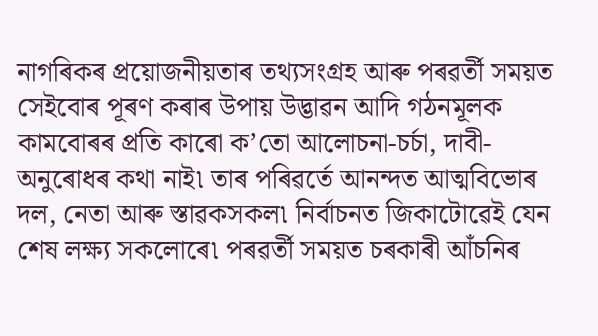নাগৰিকৰ প্ৰয়োজনীয়তাৰ তথ্যসংগ্ৰহ আৰু পৰৱৰ্তী সময়ত সেইবোৰ পূৰণ কৰাৰ উপায় উদ্ভাৱন আদি গঠনমূলক কামবোৰৰ প্ৰতি কাৰো ক’তো আলোচনা-চৰ্চা, দাবী-অনুৰোধৰ কথা নাই৷ তাৰ পৰিৱৰ্তে আনন্দত আত্মবিভোৰ দল, নেতা আৰু স্তাৱকসকল৷ নিৰ্বাচনত জিকাটোৱেই যেন শেষ লক্ষ্য সকলোৰে৷ পৰৱৰ্তী সময়ত চৰকাৰী আঁচনিৰ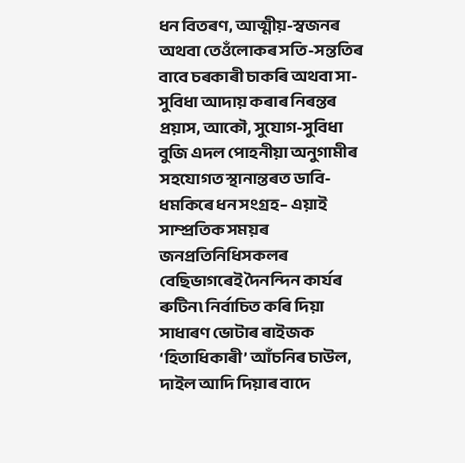ধন বিতৰণ, আত্মীয়-স্বজনৰ অথবা তেওঁলোকৰ সতি-সন্ততিৰ বাবে চৰকাৰী চাকৰি অথবা সা-সুবিধা আদায় কৰাৰ নিৰন্তৰ প্ৰয়াস, আকৌ, সুযোগ-সুবিধা বুজি এদল পোহনীয়া অনুগামীৰ সহযোগত স্থানান্তৰত ডাবি-ধমকিৰে ধন সংগ্ৰহ– এয়াই সাম্প্ৰতিক সময়ৰ জনপ্ৰতিনিধিসকলৰ বেছিভাগৰেই দৈনন্দিন কাৰ্যৰ ৰুটিন৷ নিৰ্বাচিত কৰি দিয়া সাধাৰণ ভোটাৰ ৰাইজক ‘হিতাধিকাৰী’ আঁচনিৰ চাউল, দাইল আদি দিয়াৰ বাদে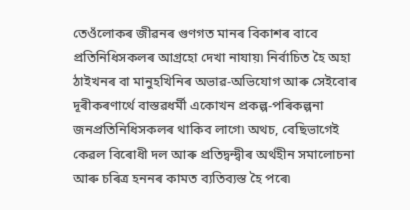তেওঁলোকৰ জীৱনৰ গুণগত মানৰ বিকাশৰ বাবে প্ৰতিনিধিসকলৰ আগ্ৰহো দেখা নাযায়৷ নিৰ্বাচিত হৈ অহা ঠাইখনৰ বা মানুহখিনিৰ অভাৱ-অভিযোগ আৰু সেইবোৰ দূৰীকৰণাৰ্থে বাস্তৱধৰ্মী একোখন প্ৰকল্প-পৰিকল্পনা জনপ্ৰতিনিধিসকলৰ থাকিব লাগে৷ অথচ, বেছিভাগেই কেৱল বিৰোধী দল আৰু প্ৰতিদ্বন্দ্বীৰ অৰ্থহীন সমালোচনা আৰু চৰিত্ৰ হননৰ কামত ব্যতিব্যস্ত হৈ পৰে৷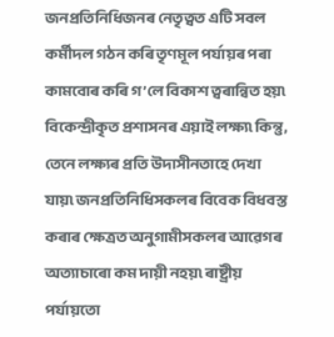জনপ্ৰতিনিধিজনৰ নেতৃত্বত এটি সবল কৰ্মীদল গঠন কৰি তৃণমূল পৰ্যায়ৰ পৰা কামবোৰ কৰি গ’লে বিকাশ ত্বৰান্বিত হয়৷ বিকেন্দ্ৰীকৃত প্ৰশাসনৰ এয়াই লক্ষ্য৷ কিন্তু, তেনে লক্ষ্যৰ প্ৰতি উদাসীনতাহে দেখা যায়৷ জনপ্ৰতিনিধিসকলৰ বিবেক বিধবস্ত কৰাৰ ক্ষেত্ৰত অনুগামীসকলৰ আৱেগৰ অত্যাচাৰো কম দায়ী নহয়৷ ৰাষ্ট্ৰীয় পৰ্যায়তো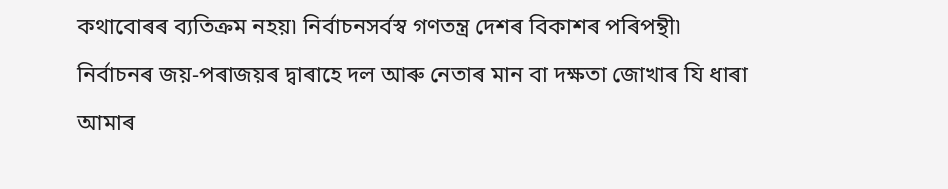কথাবোৰৰ ব্যতিক্ৰম নহয়৷ নিৰ্বাচনসৰ্বস্ব গণতন্ত্ৰ দেশৰ বিকাশৰ পৰিপন্থী৷ নিৰ্বাচনৰ জয়-পৰাজয়ৰ দ্বাৰাহে দল আৰু নেতাৰ মান বা দক্ষতা জোখাৰ যি ধাৰা আমাৰ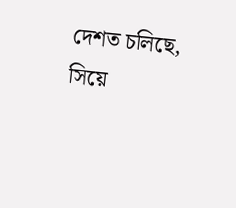দেশত চলিছে, সিয়ে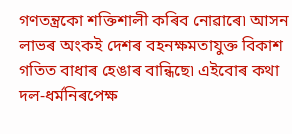গণতন্ত্ৰকো শক্তিশালী কৰিব নোৱাৰে৷ আসন লাভৰ অংকই দেশৰ বহনক্ষমতাযুক্ত বিকাশ গতিত বাধাৰ হেঙাৰ বান্ধিছে৷ এইবোৰ কথা দল-ধৰ্মনিৰপেক্ষ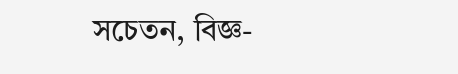সচেতন, বিজ্ঞ-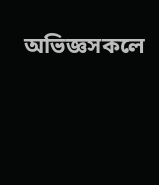অভিজ্ঞসকলে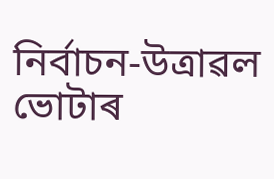নিৰ্বাচন-উত্ৰাৱল ভোটাৰ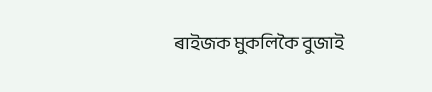ৰাইজক মুকলিকৈ বুজাই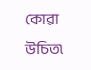কোৱা উচিত৷